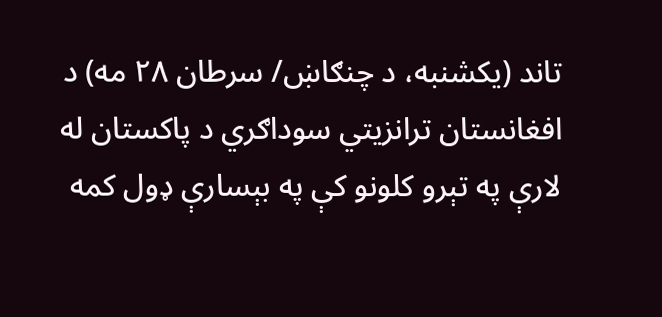تاند (یکشنبه، د چنګاښ/ سرطان ۲۸ مه) د افغانستان ترانزیتي سوداګري د پاکستان له لارې په تېرو کلونو کې په بېسارې ډول کمه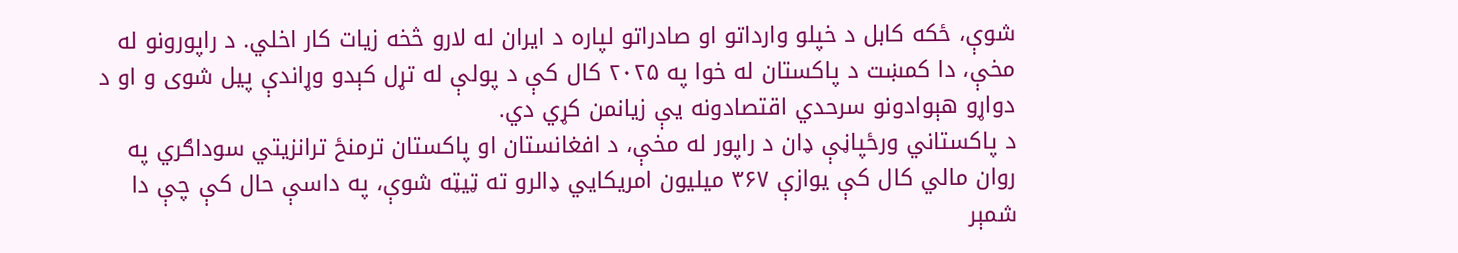شوې، ځکه کابل د خپلو وارداتو او صادراتو لپاره د ایران له لارو څخه زیات کار اخلي. د راپورونو له مخې، دا کمښت د پاکستان له خوا په ۲۰۲۵ کال کې د پولې له تړل کېدو وړاندې پیل شوی و او د دواړو هېوادونو سرحدي اقتصادونه یې زیانمن کړي دي.
د پاکستاني ورځپاڼې ډان د راپور له مخې، د افغانستان او پاکستان ترمنځ ترانزیتي سوداګري په روان مالي کال کې یوازې ۳۶۷ میلیون امریکایي ډالرو ته ټیټه شوې، په داسې حال کې چې دا شمېر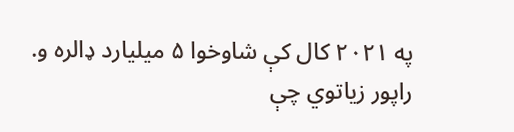په ۲۰۲۱ کال کې شاوخوا ۵ میلیارد ډالره و.
راپور زیاتوي چې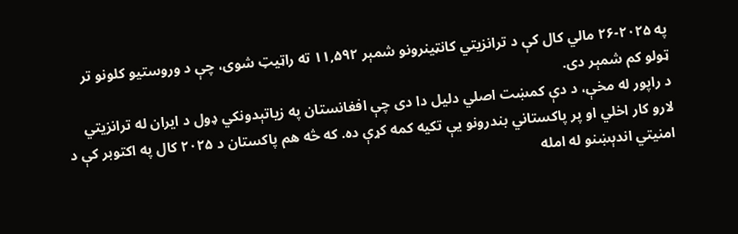په ۲۰۲۵-۲۶ مالي کال کې د ترانزیتي کانټینرونو شمېر ۱۱,۵۹۲ ته راټیټ شوی، چې د وروستیو کلونو تر ټولو کم شمېر دی.
د راپور له مخې، د دې کمښت اصلي دلیل دا دی چې افغانستان په زیاتېدونکي ډول د ایران له ترانزیتي لارو کار اخلي او پر پاکستاني بندرونو یې تکیه کمه کړې ده. که څه هم پاکستان د ۲۰۲۵ کال په اکتوبر کې د امنیتي اندېښنو له امله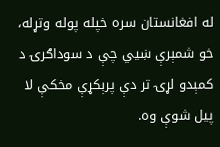له افغانستان سره خپله پوله وتړله، خو شمېرې ښيي چې د سوداګرۍ د کمېدو لړۍ تر دې پرېکړې مخکې لا پیل شوې وه.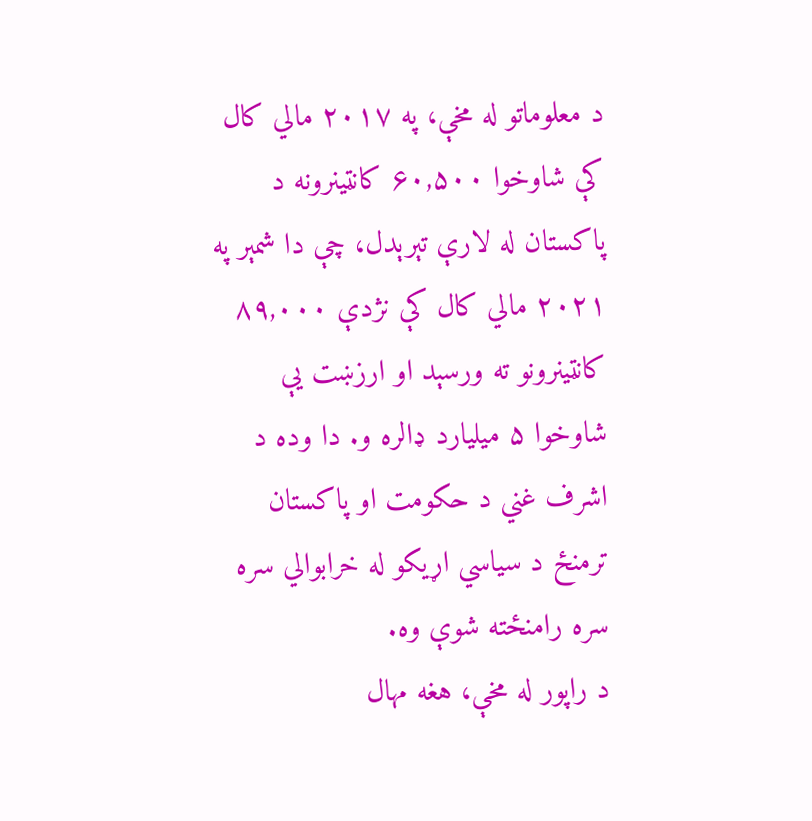د معلوماتو له مخې، په ۲۰۱۷ مالي کال کې شاوخوا ۶۰,۵۰۰ کانټینرونه د پاکستان له لارې تېرېدل، چې دا شمېر په ۲۰۲۱ مالي کال کې نژدې ۸۹,۰۰۰ کانټینرونو ته ورسېد او ارزښت یې شاوخوا ۵ میلیارد ډالره و. دا وده د اشرف غني د حکومت او پاکستان ترمنځ د سیاسي اړیکو له خرابوالي سره سره رامنځته شوې وه.
د راپور له مخې، هغه مهال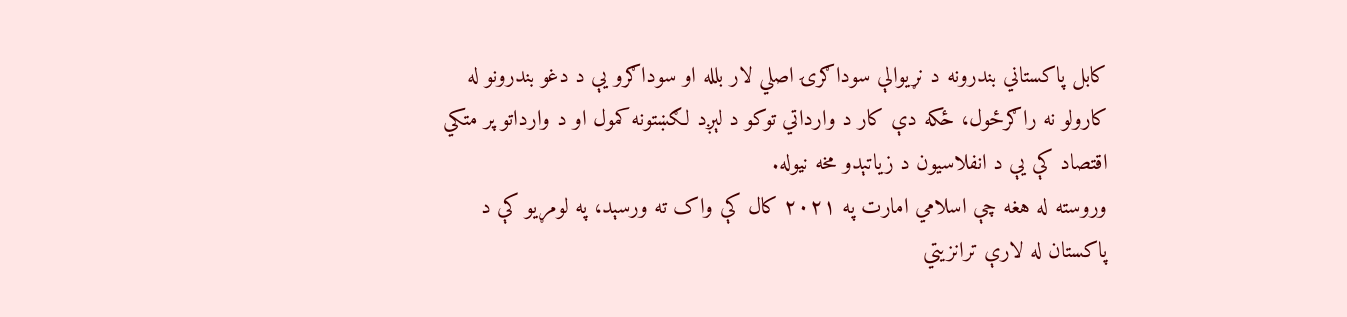کابل پاکستاني بندرونه د نړیوالې سوداګرۍ اصلي لار بلله او سوداګرو یې د دغو بندرونو له کارولو نه راګرځول، ځکه دې کار د وارداتي توکو د لېږد لګښتونه کمول او د وارداتو پر متکي اقتصاد کې یې د انفلاسیون د زیاتېدو مخه نیوله.
وروسته له هغه چې اسلامي امارت په ۲۰۲۱ کال کې واک ته ورسېد، په لومړیو کې د پاکستان له لارې ترانزیتي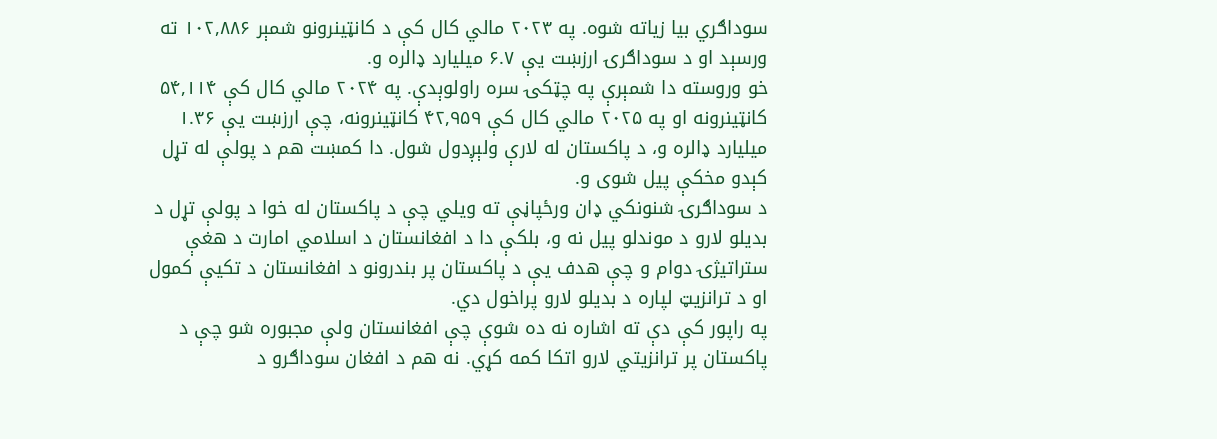سوداګري بیا زیاته شوه. په ۲۰۲۳ مالي کال کې د کانټینرونو شمېر ۱۰۲,۸۸۶ ته ورسېد او د سوداګرۍ ارزښت یې ۶.۷ میلیارد ډالره و.
خو وروسته دا شمېرې په چټکۍ سره راولوېدې. په ۲۰۲۴ مالي کال کې ۵۴,۱۱۴ کانټینرونه او په ۲۰۲۵ مالي کال کې ۴۲,۹۵۹ کانټینرونه، چې ارزښت یې ۱.۳۶ میلیارد ډالره و، د پاکستان له لارې ولېږدول شول. دا کمښت هم د پولې له تړل کېدو مخکې پیل شوی و.
د سوداګرۍ شنونکي ډان ورځپاڼې ته ویلي چې د پاکستان له خوا د پولې تړل د بدیلو لارو د موندلو پیل نه و، بلکې دا د افغانستان د اسلامي امارت د هغې ستراتیژۍ دوام و چې هدف یې د پاکستان پر بندرونو د افغانستان د تکیې کمول او د ترانزیټ لپاره د بدیلو لارو پراخول دي.
په راپور کې دې ته اشاره نه ده شوې چې افغانستان ولې مجبوره شو چې د پاکستان پر ترانزیتي لارو اتکا کمه کړي. نه هم د افغان سوداګرو د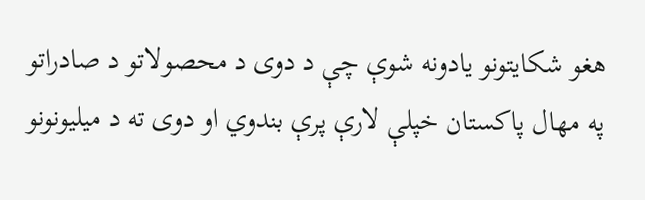هغو شکایتونو یادونه شوې چې د دوی د محصولاتو د صادراتو په مهال پاکستان خپلې لارې پرې بندوي او دوی ته د میلیونونو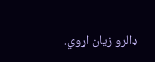ډالرو زیان اړوي.